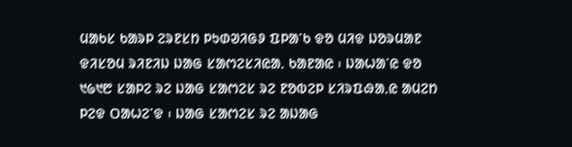ᱢᱟᱠᱥ ᱠᱟᱨᱞ ᱮᱨᱱᱥᱴ ᱞᱩᱰᱣᱤᱜᱽ ᱯᱞᱟᱸᱠ ᱫᱚ ᱢᱤᱫ ᱡᱚᱨᱢᱟᱱ ᱫᱤᱥᱚᱢ ᱨᱤᱱᱤᱡ ᱡᱟᱜ ᱥᱟᱬᱮᱥᱤᱭᱟᱹ ᱠᱟᱱᱟᱭ ᱾ ᱡᱟᱦᱟᱸᱭ ᱫᱚ ᱑᱙᱑᱘ ᱥᱟᱞᱮ ᱨᱮ ᱡᱟᱜ ᱥᱟᱬᱮᱥ ᱨᱮ ᱱᱚᱵᱮᱞ ᱥᱤᱨᱯᱷᱟᱹᱭ ᱟᱢᱮᱴ ᱞᱮᱫ ᱛᱟᱦᱮᱸᱫ ᱾ ᱡᱟᱜ ᱥᱟᱬᱮᱥ ᱨᱮ ᱟᱡᱟᱜ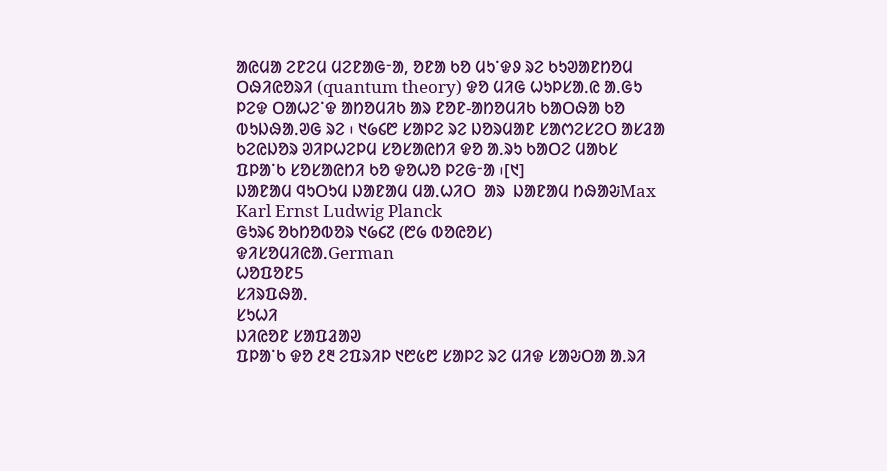ᱟᱭᱢᱟ ᱮᱱᱮᱢ ᱢᱮᱱᱟᱜᱼᱟ, ᱚᱱᱟ ᱠᱚ ᱢᱩᱸᱫᱽ ᱨᱮ ᱠᱩᱣᱟᱱᱴᱚᱢ ᱛᱷᱤᱭᱚᱨᱤ (quantum theory) ᱫᱚ ᱢᱤᱜ ᱦᱩᱞᱥᱟᱹᱭ ᱟᱹᱜᱩ ᱞᱮᱫ ᱛᱟᱦᱮᱸᱫ ᱟᱴᱚᱢᱤᱠ ᱟᱨ ᱱᱚᱱ-ᱟᱴᱚᱢᱤᱠ ᱠᱟᱛᱷᱟ ᱠᱚ ᱵᱩᱡᱷᱟᱹᱣᱜ ᱨᱮ ᱾ ᱑᱙᱔᱘ ᱥᱟᱞᱮ ᱨᱮ ᱡᱚᱨᱢᱟᱱ ᱥᱟᱬᱮᱥᱮᱛ ᱟᱥᱲᱟ ᱠᱮᱭᱡᱚᱨ ᱣᱤᱞᱦᱮᱞᱢ ᱥᱚᱥᱟᱭᱴᱤ ᱫᱚ ᱟᱹᱨᱩ ᱠᱟᱛᱮ ᱢᱟᱠᱥ ᱯᱞᱟᱸᱠ ᱥᱚᱥᱟᱭᱴᱤ ᱠᱚ ᱫᱚᱦᱚ ᱞᱮᱜᱼᱟ ᱾[᱑]
ᱡᱟᱱᱟᱢ ᱧᱩᱛᱩᱢ ᱡᱟᱱᱟᱢ ᱢᱟᱹᱦᱤᱛ  ᱟᱨ  ᱡᱟᱱᱟᱢ ᱴᱷᱟᱶMax Karl Ernst Ludwig Planck
ᱜᱩᱨ᱔ ᱚᱠᱴᱚᱵᱚᱨ ᱑᱙᱔᱗ (᱘᱙ ᱵᱚᱭᱚᱥ)
ᱫᱤᱥᱚᱢᱤᱭᱟᱹGerman
ᱦᱚᱯᱚᱱ5
ᱥᱤᱨᱯᱷᱟᱹ
ᱥᱩᱦᱤ
ᱡᱤᱭᱚᱱ ᱥᱟᱯᱲᱟᱣ
ᱯᱞᱟᱸᱠ ᱫᱚ ᱒᱓ ᱮᱯᱨᱤᱞ ᱑᱘᱕᱘ ᱥᱟᱞᱮ ᱨᱮ ᱢᱤᱫ ᱥᱟᱶᱛᱟ ᱟᱹᱨᱤ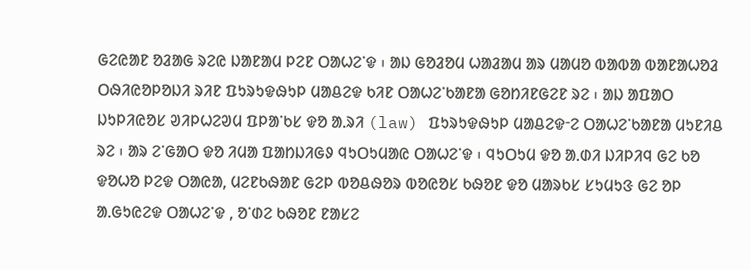ᱜᱮᱭᱟᱱ ᱚᱲᱟᱜ ᱨᱮᱭ ᱡᱟᱱᱟᱢ ᱞᱮᱱ ᱛᱟᱦᱮᱸᱫ ᱾ ᱟᱡ ᱜᱚᱲᱚᱢ ᱦᱟᱲᱟᱢ ᱟᱨ ᱢᱟᱢᱚ ᱵᱟᱵᱟ ᱵᱟᱱᱟᱦᱚᱲ ᱛᱷᱤᱭᱚᱞᱚᱡᱤ ᱨᱤᱱ ᱯᱩᱨᱩᱫᱷᱩᱞ ᱢᱟᱪᱮᱫ ᱠᱤᱱ ᱛᱟᱦᱮᱸᱠᱟᱱᱟ ᱜᱚᱴᱤᱱᱜᱮᱱ ᱨᱮ ᱾ ᱟᱡ ᱟᱯᱟᱛ ᱡᱩᱞᱤᱭᱚᱥ ᱣᱤᱞᱦᱮᱣᱢ ᱯᱞᱟᱸᱠᱥ ᱫᱚ ᱟᱹᱨᱤ (law) ᱯᱩᱨᱩᱫᱷᱩᱞ ᱢᱟᱪᱮᱫᱼᱮ ᱛᱟᱦᱮᱸᱠᱟᱱᱟ ᱢᱩᱱᱤᱪ ᱨᱮ ᱾ ᱟᱨ ᱮᱸᱜᱟᱛ ᱫᱚ ᱤᱢᱟ ᱯᱟᱴᱡᱤᱜᱽ ᱧᱩᱛᱩᱢᱟᱭ ᱛᱟᱦᱮᱸᱫ ᱾ ᱧᱩᱛᱩᱢ ᱫᱚ ᱟᱹᱰᱤ ᱡᱤᱞᱤᱧ ᱜᱮ ᱠᱚ ᱫᱚᱦᱚ ᱞᱮᱫ ᱛᱟᱭᱟ, ᱢᱮᱱᱠᱷᱟᱱ ᱜᱮᱞ ᱵᱚᱪᱷᱚᱨ ᱵᱚᱭᱚᱥ ᱠᱷᱚᱱ ᱫᱚ ᱢᱟᱨᱠᱥ ᱥᱩᱢᱩᱝ ᱜᱮ ᱚᱞ ᱟᱹᱜᱩᱭᱮᱫ ᱛᱟᱦᱮᱸᱫ , ᱚᱸᱰᱮ ᱠᱷᱚᱱ ᱱᱟᱥᱮ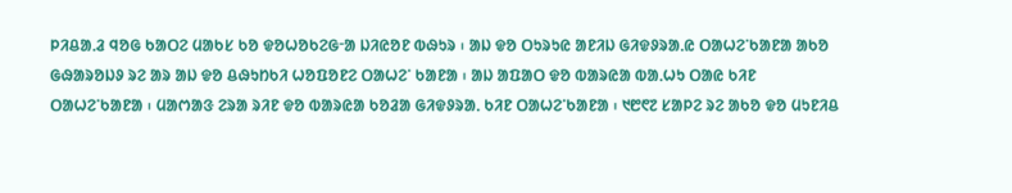ᱞᱤᱪᱟᱹᱲ ᱧᱚᱜ ᱠᱟᱛᱮ ᱢᱟᱠᱥ ᱠᱚ ᱫᱚᱦᱚᱠᱮᱜᱼᱟ ᱡᱤᱭᱚᱱ ᱵᱷᱩᱨ ᱾ ᱟᱡ ᱫᱚ ᱛᱩᱨᱩᱭ ᱟᱱᱤᱡ ᱜᱤᱫᱽᱨᱟᱹᱭ ᱛᱟᱦᱮᱸᱠᱟᱱᱟ ᱟᱠᱚ ᱜᱷᱟᱨᱚᱡᱽ ᱨᱮ ᱟᱨ ᱟᱡ ᱫᱚ ᱪᱷᱩᱴᱠᱤ ᱦᱚᱯᱚᱱᱮ ᱛᱟᱦᱮᱸ ᱠᱟᱱᱟ ᱾ ᱟᱡ ᱟᱯᱟᱛ ᱫᱚ ᱵᱟᱨᱭᱟ ᱵᱟᱹᱦᱩ ᱛᱟᱭ ᱠᱤᱱ ᱛᱟᱦᱮᱸᱠᱟᱱᱟ ᱾ ᱢᱟᱬᱟᱝ ᱮᱨᱟ ᱨᱤᱱ ᱫᱚ ᱵᱟᱨᱭᱟ ᱠᱚᱲᱟ ᱜᱤᱫᱽᱨᱟᱹ ᱠᱤᱱ ᱛᱟᱦᱮᱸᱠᱟᱱᱟ ᱾ ᱑᱘᱖᱗ ᱥᱟᱞᱮ ᱨᱮ ᱟᱠᱚ ᱫᱚ ᱢᱩᱱᱤᱪ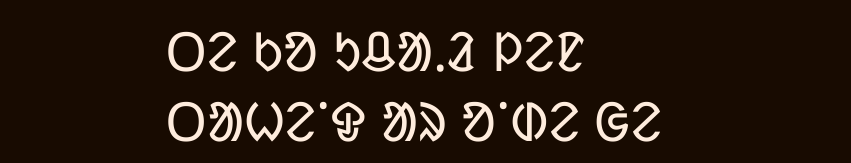ᱛᱮ ᱠᱚ ᱩᱪᱟᱹᱲ ᱞᱮᱱ ᱛᱟᱦᱮᱸᱫ ᱟᱨ ᱚᱸᱰᱮ ᱜᱮ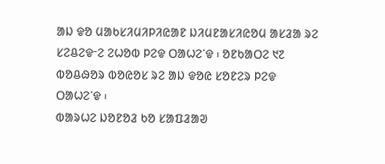ᱟᱡ ᱫᱚ ᱢᱟᱠᱥᱤᱢᱤᱞᱤᱭᱟᱱ ᱡᱤᱢᱱᱟᱥᱤᱭᱚᱢ ᱟᱥᱲᱟ ᱨᱮ ᱥᱮᱪᱮᱫᱼᱮ ᱮᱦᱚᱵ ᱞᱮᱫ ᱛᱟᱦᱮᱸᱫ ᱾ ᱚᱱᱠᱟᱛᱮ ᱑᱗ ᱵᱚᱪᱷᱚᱨ ᱵᱚᱭᱚᱥ ᱨᱮ ᱟᱡ ᱫᱚᱭ ᱥᱚᱱᱮᱨ ᱞᱮᱫ ᱛᱟᱦᱮᱸᱫ ᱾
ᱵᱟᱨᱦᱮ ᱡᱚᱱᱚᱲ ᱠᱚ ᱥᱟᱯᱲᱟᱣ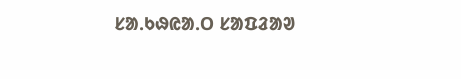ᱥᱟᱹᱠᱷᱭᱟᱹᱛ ᱥᱟᱯᱲᱟᱣ